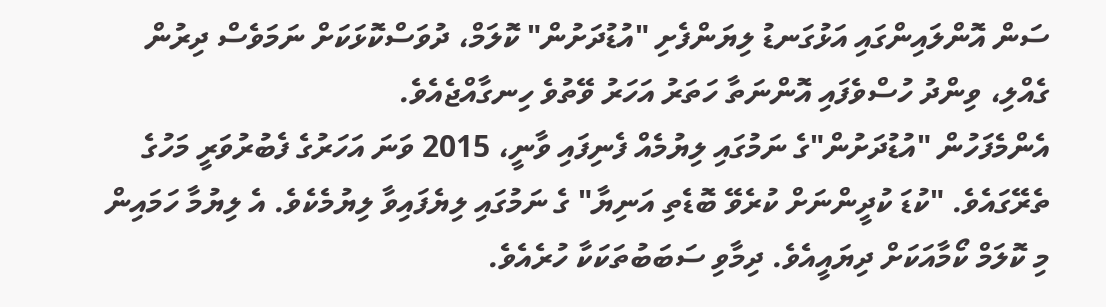ސަން އޮންލައިންގައި އަޅުގަނޑު ލިޔަންފެށި "އުޑުދަށުން" ކޮލަމް، ދުވަސްކޮޅަކަށް ނަމަވެސް ދިރުން ގެއްލި، ވިންދު ހުސްވެފައި އޮންނަތާ ހަތަރު އަހަރު ވޭތުވެ ހިނގާއްޖެއެވެ.
އެންމެފަހުން "އުޑުދަށުން"ގެ ނަމުގައި ލިޔުމެއް ފެނިފައި ވާނީ، 2015 ވަނަ އަހަރުގެ ފެބުރުވަރީ މަހުގެ ތެރޭގައެވެ. "ކުޑަ ކުދީންނަށް ކުރެވޭ ބޮޑެތި އަނިޔާ" ގެ ނަމުގައި ލިޔެފައިވާ ލިޔުމެކެވެ. އެ ލިޔުމާ ހަމައިން މި ކޮލަމް ކޯމާއަކަށް ދިޔައީއެވެ. ދިމާވި ސަބަބުތަކަކާ ހުރެއެވެ.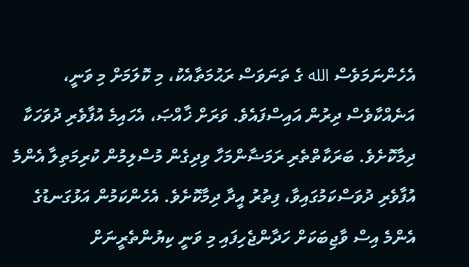އެހެންނަމަވެސް الله ގެ ތަނަވަސް ރަޙުމަތާއެކު، މި ކޮލަމަށް މި ވަނީ، އަނެއްކާވެސް ދިރުން އައިސްފައެވެ. ވަރަށް ޚާއްޞަ، އެހައިމެ އުފާވެރި ދުވަހަކާ ދިމާކޮށެވެ. ބަރަކާތްތެރި ރަމަޟާންމަހާ ވިދިގެން މުސްލިމުން ކުރިމަތިލާ އެންމެ އުފާވެރި ދުވަސްކަމުގައިވާ، ފިތުރު އީދާ ދިމާކޮށެވެ. އެހެންކަމުން އަޅުގަނޑުގެ އެންމެ އިސް ވާޖިބަކަށް ހަދާންޖެހިފައި މި ވަނީ ކިޔުންތެރީނަށް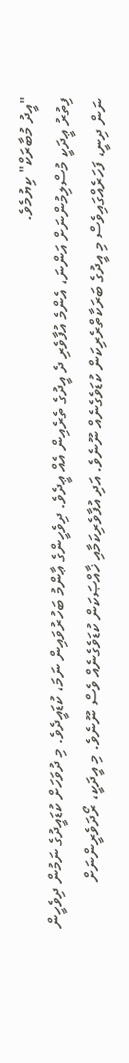"އީދު މުބާރަކް" ކިޔުމެވެ.
ފިތުރު ޢީދަކީ މުސްލިމުންނަށް އަންނަ، އެންމެ އުފާވެރި ދެ އީދުގެ ތެރެއިން އެއް ޢީދެވެ. ދިވެހީންގެ ޢާންމު ބަހުރުވައިން ނަމަ، ކުޑައީދެވެ. މި ދުވަހަށް ކުޑައީދުގެ ނަމުން ދިވެހީން ނަން ދިނީ، ފަހަރެއްގައިވެސް މި އީދުގެ ބަރަކާތްރެރިކަން ކުޑަވެގެނެއް ނޫނެވެ. އަދި އުފާވެރިކަމާއި ޚާއްޞަކަން ކުޑަވެގެނެއް ވެސް ނޫނެވެ. މި އީދަކީ، ރޯދަވެރީންނަށް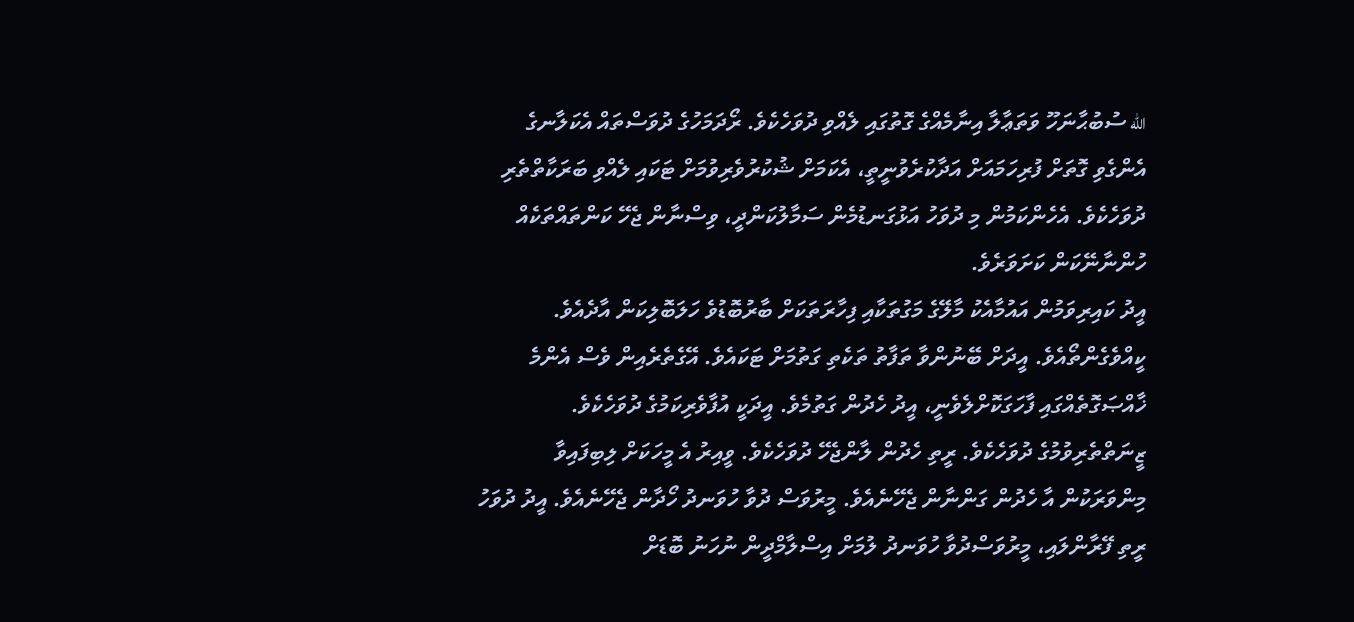الله ސުބުޙާނަހޫ ވަތަޢާލާ އިނާމެއްގެ ގޮތުގައި ލެއްވި ދުވަހެކެވެ. ރޯދަމަހުގެ ދުވަސްތައް އެކަލާނގެ އެންގެވި ގޮތަށް ފުރިހަމައަށް އަދާކުރެވުނީތީ، އެކަމަށް ޝުކުރުވެރިވުމަށް ޓަކައި ލެއްވި ބަރަކާތްތެރި ދުވަހެކެވެ. އެހެންކަމުން މި ދުވަހު އަޅުގަނޑުމެން ސަމާލުކަންދީ، ވިސްނާން ޖެހޭ ކަންތައްތަކެއް ހުންނާނޭކަން ކަށަވަރެވެ.
އީދު ކައިރިވަމުން އައުމާއެކު މާލޭގެ މަގުތަކާއި ފިހާރަތަކަށް ބާރުބޮޑުވެ ހަލަބޮލިކަން އާދެއެވެ. ކީއްވެގެންތޯއެވެ. އީދަށް ބޭނުންވާ ތަފާތު ތަކެތި ގަތުމަށް ޓަކައެވެ. އޭގެތެރެއިން ވެސް އެންމެ ޚާއްޞަގޮތެއްގައި ފާހަގަކޮށްލެވެނީ، އީދު ހެދުން ގަތުމެވެ. އީދަކީ އުފާވެރިކަމުގެ ދުވަހެކެވެ. ޒީނަތްތެރިވުމުގެ ދުވަހެކެވެ. ރީތި ހެދުން ލާންޖެހޭ ދުވަހެކެވެ. ވީއިރު އެ މީހަކަށް ލިބިފައިވާ މިންވަރަކުން އާ ހެދުން ގަންނާން ޖެހޭނެއެވެ. މީރުވަސް ދުވާ ހުވަނދު ހޯދާން ޖެހޭނެއެވެ. އީދު ދުވަހު ރީތި ފޭރާންލައި، މީރުވަސްދުވާ ހުވަނދު ލުމަށް އިސްލާމްދީން ނުހަނު ބޮޑަށް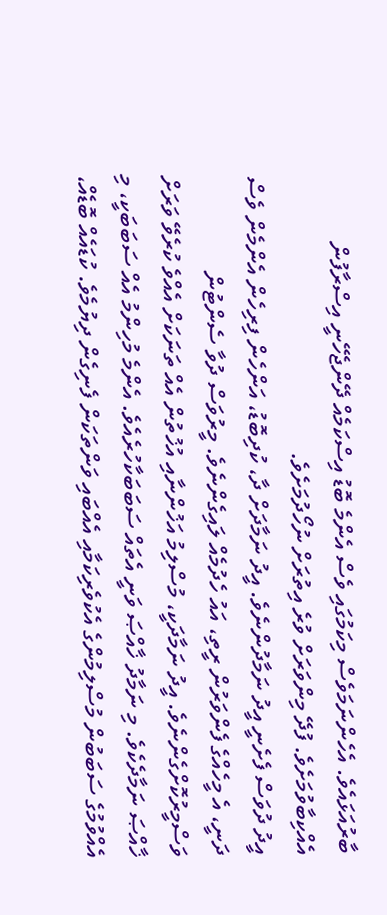ބާރުއަޅައެވެ. އެހެންނަމަވެސް މިކަމުގައި ވެސް އެންމެ ބޮޑު އިސްކަމެއް ދޭންޖެހޭނީ އިސްރާފުން އެއްކިބާވުމަށެވެ. ފުދޭ މިންވަރަށް ވުރެ އިތުރަށް ނުހޯދުމަށެވެ.
އީދު ދުވަސް ފެށެނީ އީދު ނަމާދުންނެވެ. އީދު ނަމާދަށް ދާ، ކުދިބޮޑު، އަންހެން ފިރިހެން އެންމެން ވެސް ދަނީ، އެ މީހެއްގެ ފެންވަރުން ރީތި، އައު ހެދުމެއް ލައިގެންނެވެ. މީރުވަސް ދުވާ ސެންޓުން ވަސްމީރުކޮށްގެންނެވެ. އީދު ނަމާދަކީ، މުސްލިމު އަޚުންނާއި އުޚުތުން އެއް ތަނަކަށް އެއްވެ ކުރެވޭ ވަރަށް ޚާއްޞަ ނަމާދެކެވެ. މި ނަމާދު ޚާއްޞަ ވަނީ އެތައް ސަބަބަކާހުރެއެވެ. އެންމެ މުހިންމު އެއް ސަބަބަކީ، މި އެއްވުމުގެ ސަބަބުން މުސްލިމުންގެ އެކުވެރިކަމާއި އެއްބައި ވަންތަކަން ފެނިގެން ދިޔުމެވެ. ކުޑައެއް ބޮޑެއް،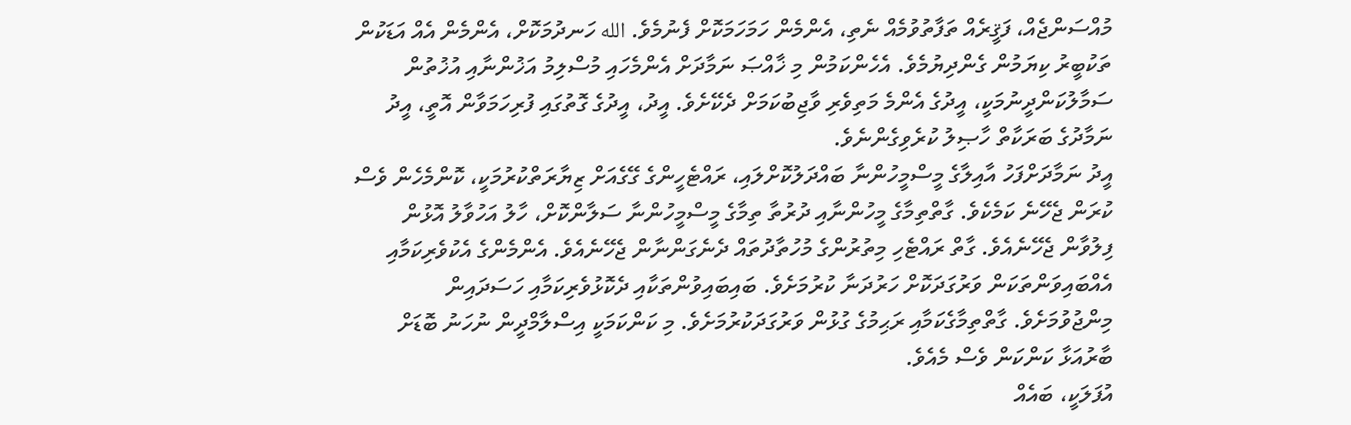މުއްސަންޖެއް، ފަޤީރެއް ތަފާތުވުމެއް ނެތި، އެންމެން ހަމަހަމަކޮށް ފެނުމެވެ. الله ހަނދުމަކޮށް، އެންމެން އެއް އަޑަކުން ތަކުބީރު ކިޔަމުން ގެންދިޔުމެވެ. އެހެންކަމުން މި ޚާއްޞަ ނަމާދަށް އެންމެހައި މުސްލިމު އަޚުންނާއި އުޚުތުން ސަމާލުކަންދީނުމަކީ، އީދުގެ އެންމެ މަތިވެރި ވާޖިބުކަމަށް ދެކޭށެވެ. އީދު، އީދުގެ ގޮތުގައި ފުރިހަމަވާން އޮތީ، އީދު ނަމާދުގެ ބަރަކާތް ހާޞިލު ކުރެވިގެންނެވެ.
އީދު ނަމާދަށްފަހު އާއިލާގެ މީސްމީހުންނާ ބައްދަލުކޮށްލައި، ރައްޓެހީންގެ ގޭގެއަށް ޒިޔާރަތްކުރުމަކީ، ކޮންމެހެން ވެސް ކުރަން ޖެހޭނެ ކަމެކެވެ. ގާތްތިމާގެ މީހުންނާއި ދުރުތާ ތިމާގެ މީސްމީހުންނާ ސަލާންކޮށް، ހާލު އަހުވާލު އޮޅުން ފިލުވާން ޖެހޭނެއެވެ. ގާތް ރައްޓެހި މިތުރުންގެ މުހުތާދުތައް ދެނެގަންނާން ޖެހޭނެއެވެ. އެންމެންގެ އެކުވެރިކަމާއި އެއްބައިވަންތަކަން ވަރުގަދަކޮށް ހަރުދަނާ ކުރުމަށެވެ. ބައިބައިވުންތަކާއި ދެކޮޅުވެރިކަމާއި ހަސަދައިން މިންޖުވުމަށެވެ. ގާތްތިމާގެކަމާއި ރަޙިމުގެ ގުޅުން ވަރުގަދަކުރުމަށެވެ. މި ކަންކަމަކީ އިސްލާމްދީން ނުހަނު ބޮޑަށް ބާރުއަޅާ ކަންކަން ވެސް މެއެވެ.
އުފަލަކީ، ބައެއް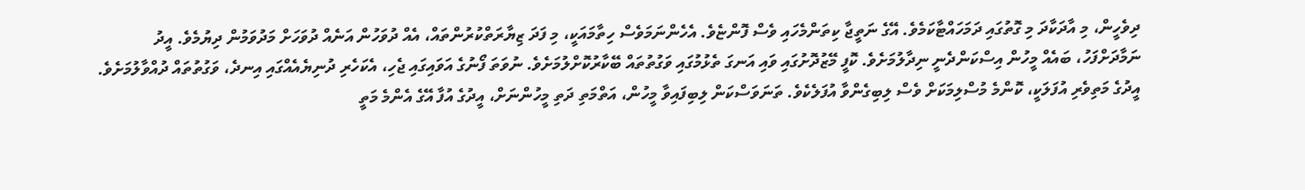ދިވެހީން، މި އާދަކާދަ މި ގޮތުގައި ދަމަހައްޓާކަމެވެ. އޭގެ ނަތީޖާ ކިތަންމެހައި ވެސް ފޮންޏެވެ. އެހެންނަމަވެސް ހިތާމައަކީ، މި ފަދަ ޒިޔާރަތްކުރުންތައް، އެއް ދުވަހުން އަނެއް ދުވަހަށް މަދުވަމުން ދިޔުމެވެ. އީދު ނަމާދަށްފަހު، ބައެއް މީހުން އިސްކަންދެނީ ނިދާލުމަށެވެ. ކޮފީ މޭޒުދޮށުގައި ވައި އަނގަ ތެޅުމުގައި ވަގުތުތައް ބޭކާރުކޮށްލުމަށެވެ. ނުވަތަ ފޯނުގެ އަވައިގައި ޖެހި، އެކަހެރި ދުނިޔެއެއްގައި އިނދެ، ވަގުތުތައް ދުއްވާލުމަށެވެ.
އީދުގެ މަތިވެރި އުފަލަކީ، ކޮންމެ މުސްލިމަކަށް ވެސް ލިބިގެންވާ އުފަލެކެވެ. ތަނަވަސްކަން ލިބިފައިވާ މީހުން، އަތްމަތި ދަތި މީހުންނަށް، އީދުގެ އުފާ އޭގެ އެންމެ މަތީ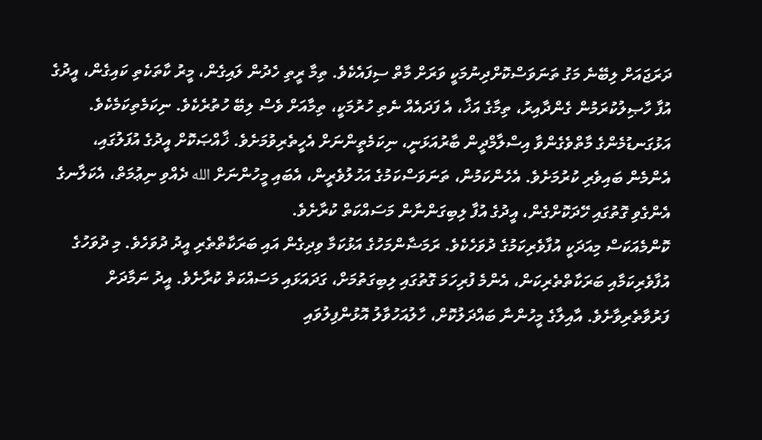ދަރަޖައަށް ލިބޭނެ މަގު ތަނަވަސްކޮށްދިނުމަކީ ވަރަށް މާތް ސިފައެކެވެ. ތިމާ ރީތި ހެދުން ލައިގެން، މީރު ކާތަކެތި ކައިގެން، އީދުގެ އުފާ ހާޞިލުކުރަމުން ގެންދާއިރު، ތިމާގެ އަޚާ، އެ ފަދައެއް ނެތި ހުރުމަކީ، ތިމާއަށް ވެސް ލިބޭ ހުތުރެކެވެ. ނިކަމެތިކަމެކެވެ. އަޅުގަނޑުމެންގެ މާތްވެގެންވާ އިސްލާމްދީން ބާރުއަޅަނީ، ނިކަމެތީންނަށް އެހީތެރިވުމަށެވެ. ޚާއްޞަކޮށް އީދުގެ އުފަލުގައި، އެންމެން ބައިވެރި ކުރުމަށެވެ. އެހެންކަމުން، ތަނަވަސްކަމުގެ އަހުލުވެރީން، އެބައި މީހުންނަށް الله ދެއްވި ނިޢުމަތް، އެކަލާނގެ އެންގެވި ގޮތުގައި ހޭދަކޮށްގެން، އީދުގެ އުފާ ލިބިގަންނާން މަސައްކަތް ކުރާށެވެ.
ކޮންމެއަކަސް މިއަދަކީ އުފާވެރިކަމުގެ ދުވަހެކެވެ. ރަމަޟާންމަހުގެ އަޅުކަމާ ވިދިގެން އައި ބަރަކާތްތެރި އީދު ދުވަހެވެ. މި ދުވަހުގެ އުފާވެރިކަމާއި ބަރަކާތްތެރިކަން، އެންމެ ފުރިހަމަ ގޮތުގައި ލިބިގަތުމަށް، ގަދައަޅައި މަސައްކަތް ކުރާށެވެ. އީދު ނަމާދަށް ފަރުވާތެރިވާށެވެ. އާއިލާގެ މީހުންނާ ބައްދަލުކޮށް، ހާލުއަހުވާލު އޮޅުންފިލުވައި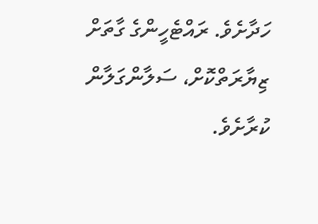ހަދާށެވެ. ރައްޓެހީންގެ ގާތަށް ޒިޔާރަތްކޮށް، ސަލާންގަލާން ކުރާށެވެ.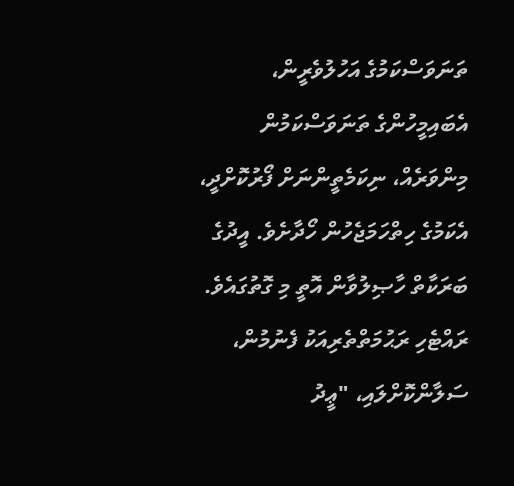ތަނަވަސްކަމުގެ އަހުލުވެރީން، އެބައިމީހުންގެ ތަނަވަސްކަމުން މިންވަރެއް، ނިކަމެތީންނަށް ފޯރުކޮށްދީ، އެކަމުގެ ހިތްހަމަޖެހުން ހޯދާށެވެ. އީދުގެ ބަރަކާތް ހާޞިލުވާން އޮތީ މި ގޮތުގައެވެ. ރައްޓެހި ރަޙުމަތްތެރިއަކު ފެނުމުން، ސަލާންކޮށްލައި، "ޢީދު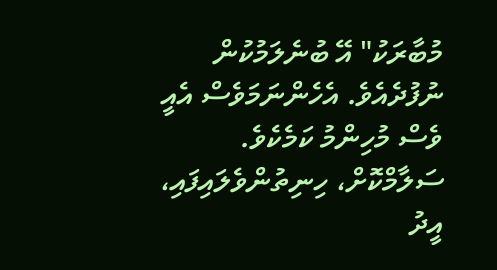މުބާރަކު" އޭ ބުނެލަމުކުން ނުފުދެއެވެ. އެހެންނަމަވެސް އެއީ ވެސް މުހިންމު ކަމެކެވެ. ސަލާމްކޮށް، ހިނިތުންވެލައިފައި، އީދު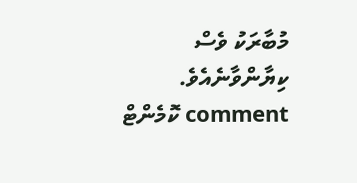މުބާރަކު ވެސް ކިޔާންވާނެއެވެ.
comment ކޮމެންޓް